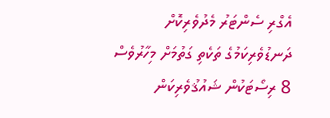އެގްރި ސެންޓަރު މެދުވެރިކޮށް ދަނޑުވެރިކަމުގެ ތަކެތި ގަތުމަށް މިހާރުވެސް 8 ރިސޯޓަކުން ޝައުޤުވެރިކަން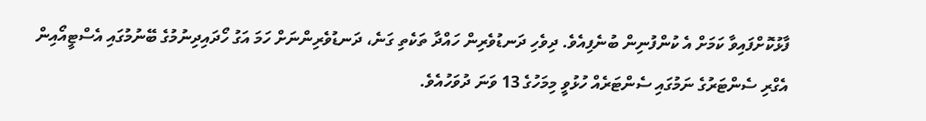ފާޅުކޮށްފައިވާ ކަމަށް އެ ކުންފުނިން ބުނެފިއެވެ. ދިވެހި ދަނޑުވެރިން ހައްދާ ތަކެތި ގަނެ، ދަނޑުވެރިންނަށް ހަމަ އަގު ހޯދައިދިނުމުގެ ބޭނުމުގައި އެސްޓީއޯއިން އެގްރި ސެންޓަރުގެ ނަމުގައި ސެންޓަރެއް ހުޅުވީ މިމަހުގެ 13 ވަނަ ދުވަހުއެވެ.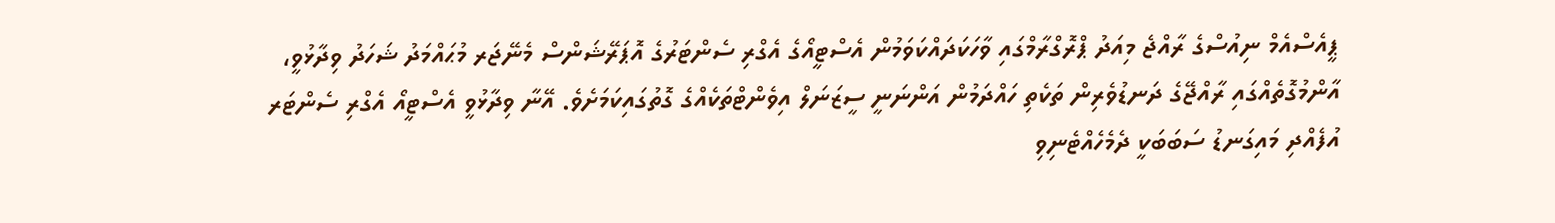ޕީއެސްއެމް ނިއުސްގެ ރާއްޖެ މިއަދު ޕްރޮގްރާމްގައި ވާހަކަދައްކަވަމުން އެސްޓީއޯގެ އެގްރި ސެންޓަރުގެ އޮޕަރޭޝަންސް މެނޭޖަރ މުޙައްމަދު ޝަހަދު ވިދާޅުވީ، އާންމުގޮތެއްގައި ރާއްޖޭގެ ދަނޑުވެރިން ތަކެތި ހައްދަމުން އަންނަނީ ސީޒަނަލް އިވެންޓްތަކެއްގެ ގޮތުގައިކަމަށެވެ. އޭނާ ވިދާޅުވީ އެސްޓީއޯ އެގްރި ސެންޓަރ އުފެއްދި މައިގަނޑު ސަބަބަކީ ދެމެހެއްޓެނިވި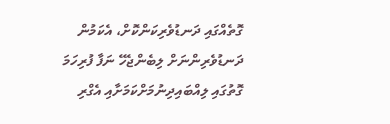ގޮތެއްގައި ދަނޑުވެރިކަންކޮށް، އެކަމުން ދަނޑުވެރިންނަށް ލިބެންޖެހޭ ނަފާ ފުރިހަމަ ގޮތުގައި ލިއްބައިދިނުމަށްކަމަށާއި އެގްރި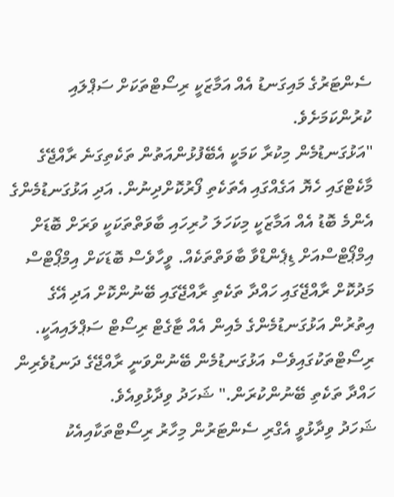ސެންޓަރުގެ މައިގަނޑު އެއް އަމާޒަކީ ރިސޯޓްތަކަށް ސަޕްލައި ކުރުންކަމަށެވެ.
"އަޅުގަނޑުމެން މިކުރާ ކަމަކީ އެބޭފުޅުންއަތުން ތަކެތިގަނެ ރާއްޖޭގެ މާކެޓްގައި ހެޔޮ އަގެއްގައި އެތަކެތި ފޯރުކޮށްދިނުން. އަދި އަޅުގަނޑުމެންގެ އެންމެ ބޮޑު އެއް އަމާޒަކީ މިކަހަލަ ހުރިހައި ބާވަތްތަކަކީ ވަރަށް ބޮޑަށް އިމްޕޯޓްސްއަށް ޑިޕެންޑްވާ ބާވަތްތަކެއް. ވީހާވެސް ބޮޑަކަށް އިމްޕޯޓްސް މަދުކޮށް ރާއްޖޭގައި ހައްދާ ތަކެތި ރާއްޖޭގައި ބޭނުންކޮށް އަދި އޭގެ އިތުރުން އަޅުގަނޑުމެންގެ މެއިން އެއް ޓާގެޓް ރިސޯޓް ސަޕްލައިއަކީ. ރިސޯޓްތަކުގައިވެސް އަޅުގަނޑުމެން ބޭނުންވަނީ ރާއްޖޭގެ ދަނޑުވެރިން ހައްދާ ތަކެތި ބޭނުންކުރަން." ޝަހަދު ވިދާޅުވިއެވެ.
ޝަހަދު ވިދާޅުވީ އެގްރި ސެންޓަރުން މިހާރު ރިސޯޓްތަކާއިއެކު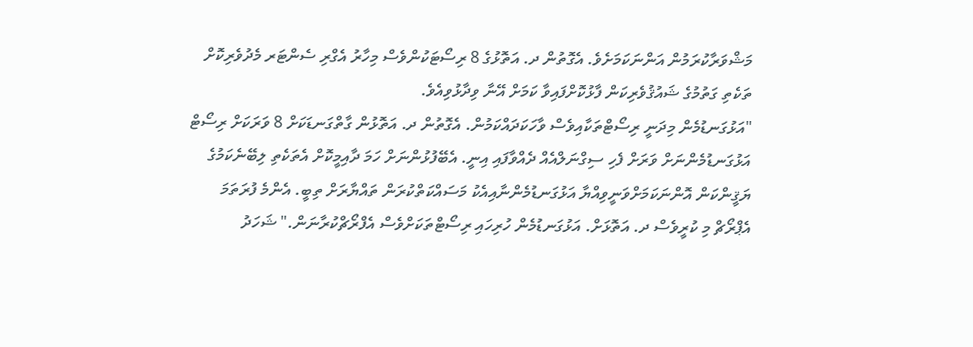މަޝްވަރާކުރަމުން އަންނަކަމަށެވެ. އެގޮތުން ދ. އަތޮޅުގެ 8 ރިސޯޓަކުންވެސް މިހާރު އެގްރި ސެންޓަރ މެދުވެރިކޮށް ތަކެތި ގަތުމުގެ ޝައުޤުވެރިކަން ފާޅުކޮށްފައިވާ ކަމަށް އޭނާ ވިދާޅުވިއެވެ.
"އަޅުގަނޑުމެން މިދަނީ ރިސޯޓްތަކާއިވެސް ވާހަކަދައްކަމުން. އެގޮތުން ދ. އަތޮޅުން ގާތްގަނޑަކަށް 8 ވަރަކަށް ރިސޯޓް އަޅުގަނޑުމެންނަށް ވަރަށް ފެހި ސިގްނަލްއެއް ދެއްވާފައި އިނީ. އެބޭފުޅުންނަށް ހަމަ ދާއިމީކޮށް އެތަކެތި ލިބޭނެކަމުގެ ޔަޤީންކަން އޮންނަކަމަށްވަނީވިއްޔާ އަޅުގަނޑުމެންނާއިއެކު މަސައްކަތްކުރަން ތައްޔާރަށް ތިބީ. އެންމެ ފުރަތަމަ އެޕްރޯޗް މި ކުރީވެސް ދ. އަތޮޅަށް. އަޅުގަނޑުމެން ހުރިހައި ރިސޯޓްތަކަށްވެސް އެފްރޯޗްކުރާނަން." ޝަހަދު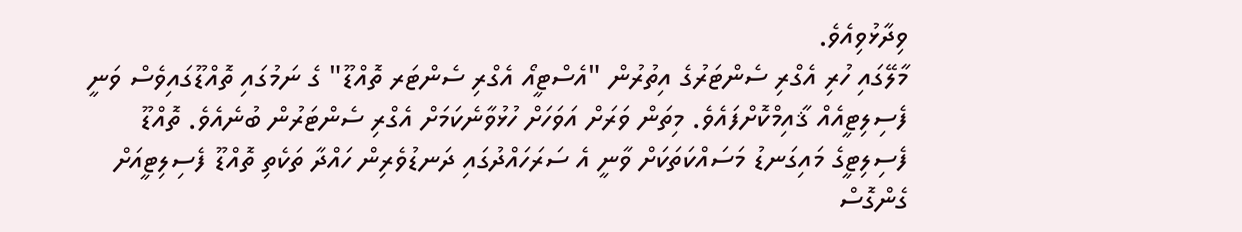ވިދާޅުވިއެވެ.
މާލޭގައި ހުރި އެގްރި ސެންޓަރުގެ އިތުރުން "އެސްޓީއޯ އެގްރި ސެންޓަރ ތޮއްޑޫ" ގެ ނަމުގައި ތޮއްޑޫގައިވެސް ވަނީ ފެސިލިޓީއެއް ޤާއިމްކޮށްފައެވެ. މިތަން ވަރަށް އަވަހަށް ހުޅުވާނެކަމަށް އެގްރި ސެންޓަރުން ބުނެއެވެ. ތޮއްޑޫ ފެސިލިޓީގެ މައިގަނޑު މަސައްކަތަކަށް ވާނީ އެ ސަރަހައްދުގައި ދަނޑުވެރިން ހައްދާ ތަކެތި ތޮއްޑޫ ފެސިލިޓީއަށް ގެންގޮސް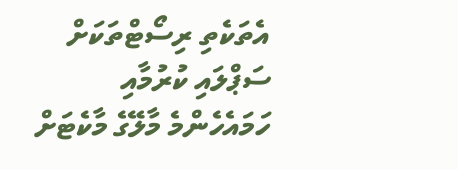އެތަކެތި ރިސޯޓްތަކަށް ސަޕްލައި ކުރުމާއި ހަމައެހެންމެ މާލޭގެ މާކެޓަށް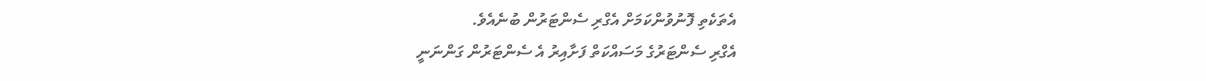އެތަކެތި ފޮނުވުންކަމަށް އެގްރި ސެންޓަރުން ބުނެއެވެ.
އެގްރި ސެންޓަރުގެ މަސައްކަތް ފަށާއިރު އެ ސެންޓަރުން ގަންނަނީ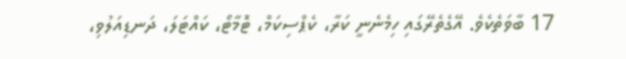17 ބާވަތެކެވެ. އޭގެތެރޭގައި ހިމެނެނީ ކަރާ، ކެޕްސިކަމް، ޓޮމާޓޯ، ކައްޓަލަ، ދަނޑިއަލުވި،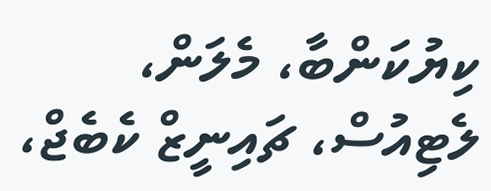ކިޔުކަންބާ، މެލަން، ލެޓިއުސް، ޗައިނީޒް ކެބެޖް،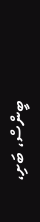ބީންސް، ބަށި،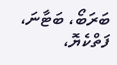ބަރަބޯ، ބަޓާނަ، ފަތްކެޔޮ،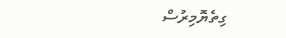ގިތެޔޮމިރުސް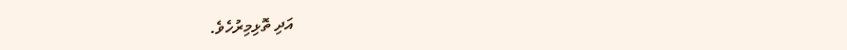އަދި ތޮޅިމިރުހެވެ.